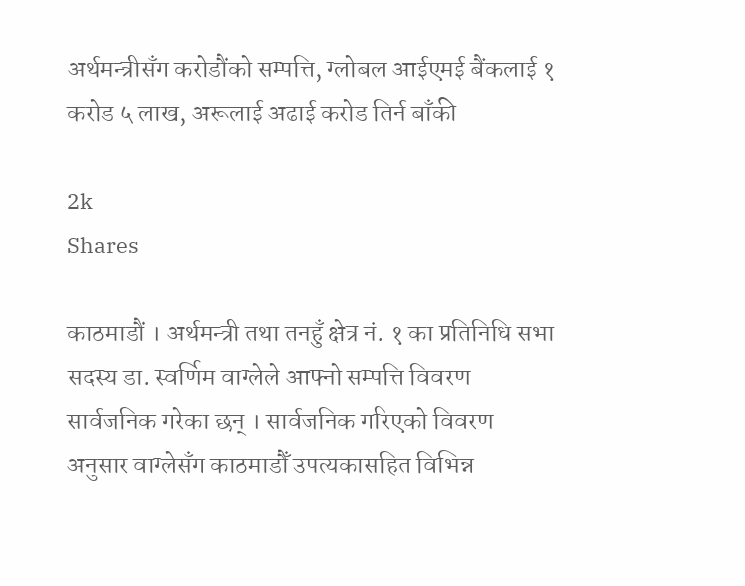अर्थमन्त्रीसँग करोडौंको सम्पत्ति, ग्लोबल आईएमई बैंकलाई १ करोड ५ लाख, अरूलाई अढाई करोड तिर्न बाँकी

2k
Shares

काठमाडौं । अर्थमन्त्री तथा तनहुँ क्षेत्र नं. १ का प्रतिनिधि सभा सदस्य डा. स्वर्णिम वाग्लेले आफ्नो सम्पत्ति विवरण सार्वजनिक गरेका छन् । सार्वजनिक गरिएको विवरण अनुसार वाग्लेसँग काठमाडौँ उपत्यकासहित विभिन्न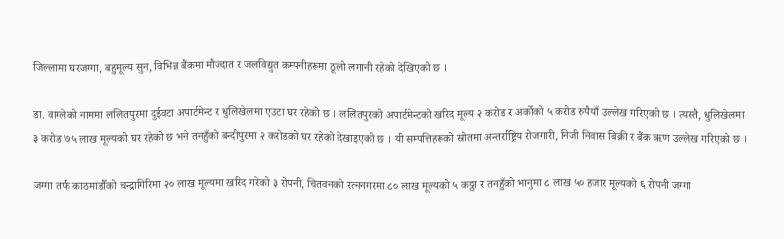जिल्लामा घरजग्गा, बहुमूल्य सुन, विभिन्न बैंकमा मौज्दात र जलविद्युत कम्पनीहरूमा ठूलो लगानी रहेको देखिएको छ ।

डा. वाग्लेको नाममा ललितपुरमा दुईवटा अपार्टमेन्ट र धुलिखेलमा एउटा घर रहेको छ । ललितपुरको अपार्टमेन्टको खरिद मूल्य २ करोड र अर्कोको ५ करोड रुपैयाँ उल्लेख गरिएको छ । त्यस्तै, धुलिखेलमा ३ करोड ७५ लाख मूल्यको घर रहेको छ भने तनहुँको बन्दीपुरमा २ करोडको घर रहेको देखाइएको छ । यी सम्पत्तिहरूको स्रोतमा अन्तर्राष्ट्रिय रोजगारी, निजी निवास बिक्री र बैंक ऋण उल्लेख गरिएको छ ।

जग्गा तर्फ काठमाडौँको चन्द्रागिरिमा २० लाख मूल्यमा खरिद गरेको ३ रोपनी, चितवनको रत्ननगरमा ८० लाख मूल्यको ५ कठ्ठा र तनहुँको भानुमा ८ लाख ५० हजार मूल्यको ६ रोपनी जग्गा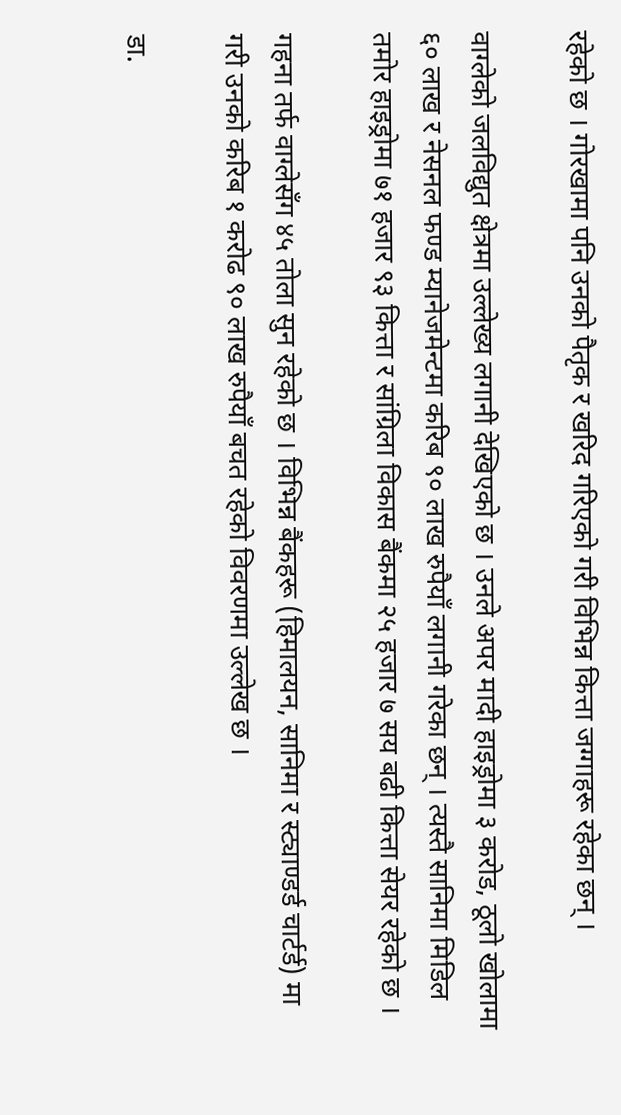रहेको छ । गोरखामा पनि उनको पैतृक र खरिद गरिएको गरी विभिन्न कित्ता जग्गाहरू रहेका छन् ।

वाग्लेको जलविद्युत क्षेत्रमा उल्लेख्य लगानी देखिएको छ । उनले अपर मादी हाइड्रोमा ३ करोड, ठूलो खोलामा ६० लाख र नेसनल फण्ड म्यानेजमेन्टमा करिब ९० लाख रुपैयाँ लगानी गरेका छन् । त्यस्तै सानिमा मिडिल तमोर हाइड्रोमा ७१ हजार ९३ कित्ता र सांग्रिला विकास बैंकमा २५ हजार ७ सय बढी कित्ता सेयर रहेको छ ।

गहना तर्फ वाग्लेसँग ४५ तोला सुन रहेको छ । विभिन्न बैंकहरू (हिमालयन, सानिमा र स्ट्याण्डर्ड चार्टर्ड) मा गरी उनको करिब १ करोढ ९० लाख रुपैयाँ बचत रहेको विवरणमा उल्लेख छ ।

डा.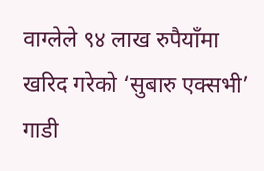वाग्लेले ९४ लाख रुपैयाँमा खरिद गरेको ‘सुबारु एक्सभी’ गाडी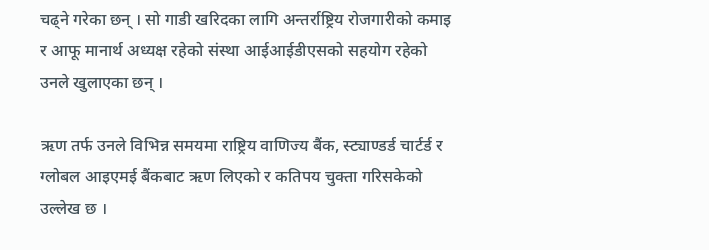चढ्ने गरेका छन् । सो गाडी खरिदका लागि अन्तर्राष्ट्रिय रोजगारीको कमाइ र आफू मानार्थ अध्यक्ष रहेको संस्था आईआईडीएसको सहयोग रहेको उनले खुलाएका छन् ।

ऋण तर्फ उनले विभिन्न समयमा राष्ट्रिय वाणिज्य बैंक, स्ट्याण्डर्ड चार्टर्ड र ग्लोबल आइएमई बैंकबाट ऋण लिएको र कतिपय चुक्ता गरिसकेको उल्लेख छ ।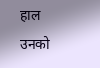हाल उनको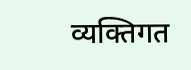व्यक्तिगत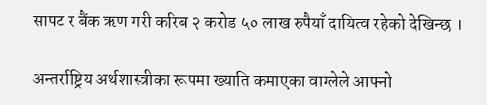सापट र बैंक ऋण गरी करिब २ करोड ५० लाख रुपैयाँ दायित्व रहेको देखिन्छ ।

अन्तर्राष्ट्रिय अर्थशास्त्रीका रूपमा ख्याति कमाएका वाग्लेले आफ्नो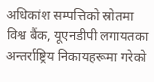अधिकांश सम्पत्तिको स्रोतमा विश्व बैंक, यूएनडीपी लगायतका अन्तर्राष्ट्रिय निकायहरूमा गरेको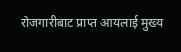रोजगारीबाट प्राप्त आयलाई मुख्य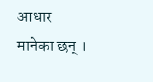आधार मानेका छन् ।